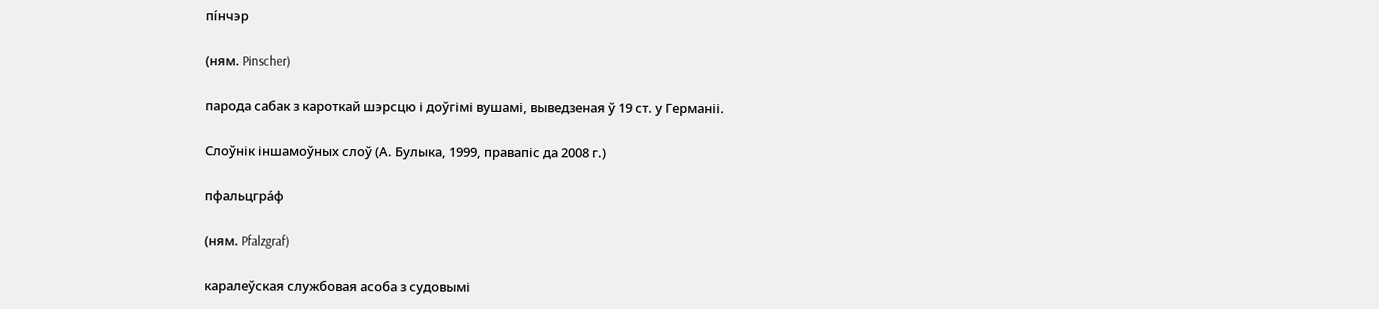пі́нчэр

(ням. Pinscher)

парода сабак з кароткай шэрсцю і доўгімі вушамі, выведзеная ў 19 ст. у Германіі.

Слоўнік іншамоўных слоў (А. Булыка, 1999, правапіс да 2008 г.)

пфальцгра́ф

(ням. Pfalzgraf)

каралеўская службовая асоба з судовымі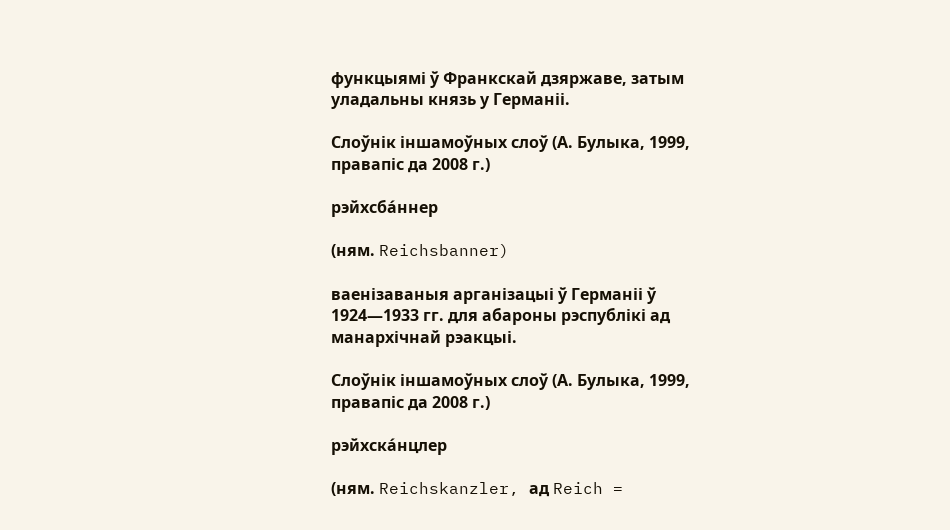функцыямі ў Франкскай дзяржаве, затым уладальны князь у Германіі.

Слоўнік іншамоўных слоў (А. Булыка, 1999, правапіс да 2008 г.)

рэйхсба́ннер

(ням. Reichsbanner)

ваенізаваныя арганізацыі ў Германіі ў 1924—1933 гг. для абароны рэспублікі ад манархічнай рэакцыі.

Слоўнік іншамоўных слоў (А. Булыка, 1999, правапіс да 2008 г.)

рэйхска́нцлер

(ням. Reichskanzler, ад Reich =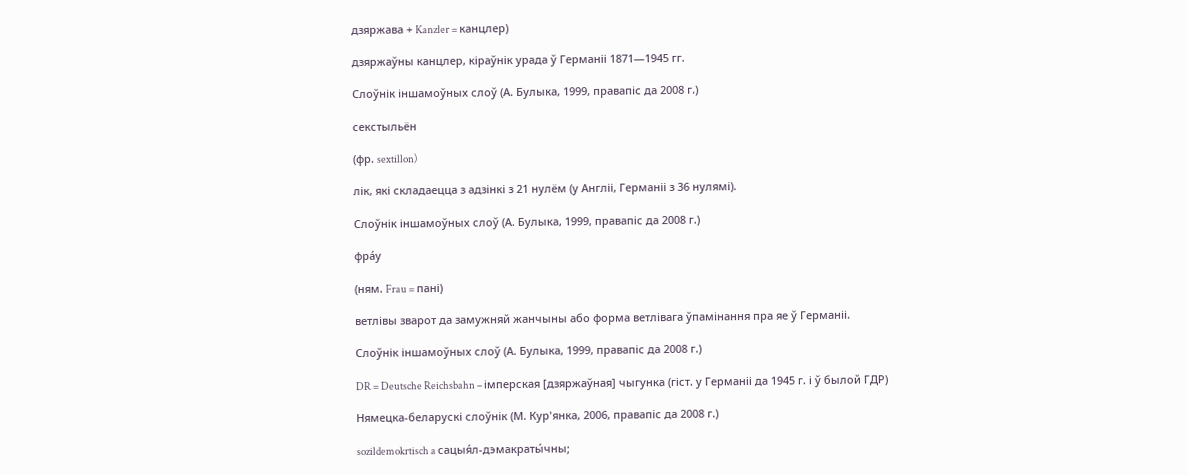дзяржава + Kanzler = канцлер)

дзяржаўны канцлер, кіраўнік урада ў Германіі 1871—1945 гг.

Слоўнік іншамоўных слоў (А. Булыка, 1999, правапіс да 2008 г.)

секстыльён

(фр. sextillon)

лік, які складаецца з адзінкі з 21 нулём (у Англіі, Германіі з 36 нулямі).

Слоўнік іншамоўных слоў (А. Булыка, 1999, правапіс да 2008 г.)

фра́у

(ням. Frau = пані)

ветлівы зварот да замужняй жанчыны або форма ветлівага ўпамінання пра яе ў Германіі.

Слоўнік іншамоўных слоў (А. Булыка, 1999, правапіс да 2008 г.)

DR = Deutsche Reichsbahn – імперская [дзяржаўная] чыгунка (гіст. у Германіі да 1945 г. і ў былой ГДР)

Нямецка-беларускі слоўнік (М. Кур'янка, 2006, правапіс да 2008 г.)

sozildemokrtisch a сацыя́л-дэмакраты́чны;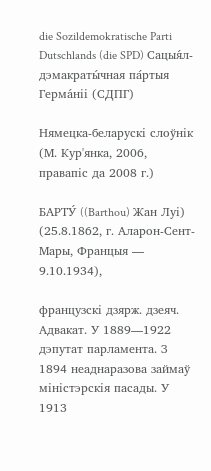die Sozildemokratische Parti Dutschlands (die SPD) Сацыя́л-дэмакраты́чная па́ртыя Герма́ніі (СДПГ)

Нямецка-беларускі слоўнік (М. Кур'янка, 2006, правапіс да 2008 г.)

БАРТУ́ ((Barthou) Жан Луі) (25.8.1862, г. Аларон-Сент-Мары, Францыя — 9.10.1934),

французскі дзярж. дзеяч. Адвакат. У 1889—1922 дэпутат парламента. З 1894 неаднаразова займаў міністэрскія пасады. У 1913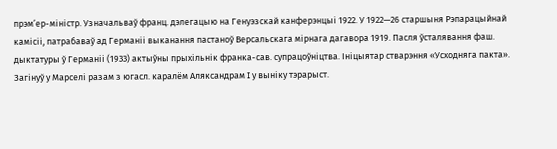прэм’ер-міністр. Узначальваў франц. дэлегацыю на Генуэзскай канферэнцыі 1922. У 1922—26 старшыня Рэпарацыйнай камісіі, патрабаваў ад Германіі выканання пастаноў Версальскага мірнага дагавора 1919. Пасля ўсталявання фаш. дыктатуры ў Германіі (1933) актыўны прыхільнік франка-сав. супрацоўніцтва. Ініцыятар стварэння «Усходняга пакта». Загінуў у Марселі разам з югасл. каралём Аляксандрам I у выніку тэрарыст.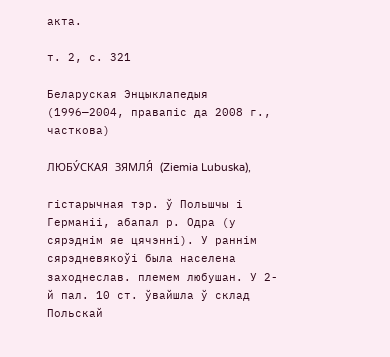акта.

т. 2, с. 321

Беларуская Энцыклапедыя (1996—2004, правапіс да 2008 г., часткова)

ЛЮБУ́СКАЯ ЗЯМЛЯ́ (Ziemia Lubuska),

гістарычная тэр. ў Польшчы і Германіі, абапал р. Одра (у сярэднім яе цячэнні). У раннім сярэдневякоўі была населена заходнеслав. племем любушан. У 2-й пал. 10 ст. ўвайшла ў склад Польскай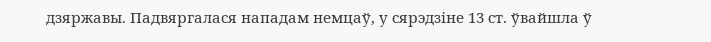дзяржавы. Падвяргалася нападам немцаў, у сярэдзіне 13 ст. ўвайшла ў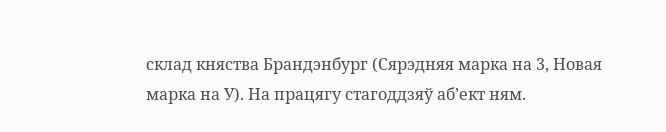склад княства Брандэнбург (Сярэдняя марка на 3, Новая марка на У). На працягу стагоддзяў аб’ект ням.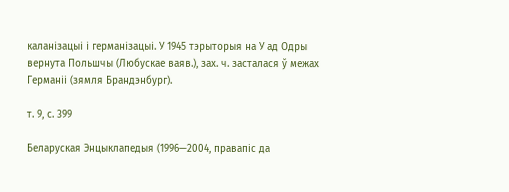каланізацыі і германізацыі. У 1945 тэрыторыя на У ад Одры вернута Польшчы (Любускае ваяв.), зах. ч. засталася ў межах Германіі (зямля Брандэнбург).

т. 9, с. 399

Беларуская Энцыклапедыя (1996—2004, правапіс да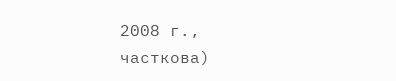2008 г., часткова)